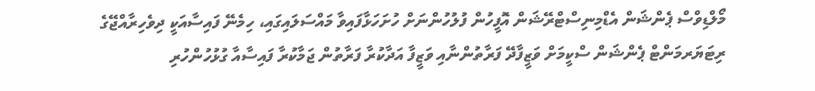މޯލްޑިވްސް ޕެންޝަން އެޑްމިނިސްޓްރޭޝަން އޮފީހުން ފުލުހުންނަށް ހުށަހަޅާފައިވާ މައްސަލައިގައި، ހިމެނޭ ފައިސާއަކީ ދިވެހިރާއްޖޭގެ ރިޓަޔަރމަންޓް ޕެންޝަން ސްކީމަށް ވަޒީފާދޭ ފަރާތުންނާއި ވަޒީފާ އަދާކުރާ ފަރާތުން ޖަމާކުރާ ފައިސާއާ ގުޅުހުންހުރި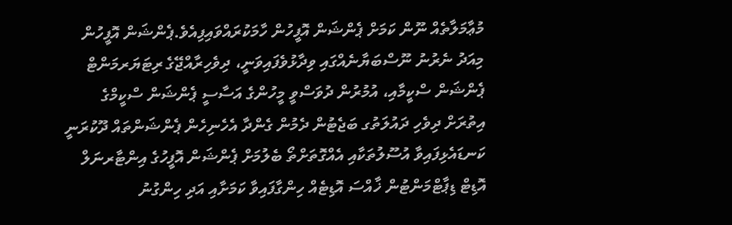މުޢާމަލާތެއް ނޫން ކަމަށް ޕެންޝަން އޮފީހުން ހާމަކުރައްވައިފިއެވެ.ޕެންޝަން އޮފީހުން މިއަދު ނެރުނު ނޫސްބަޔާނެއްގައި ވިދާޅުވެފައިވަނީ، ދިވެހިރާއްޖޭގެ ރިޓަޔަރމަންޓް ޕެންޝަން ސްކީމާއި، އުމުރުން ދުވަސްވީ މީހުންގެ އަސާސީ ޕެންޝަން ސްކީމްގެ އިތުރަށް ދިވެހި ދައުލަތުގ ބަޖެޓުން ދެމުން ގެންދާ އެހެނިހެން ޕެންޝަންތައް ދޫކުރަނީ ކަނޑައެޅިފައިވާ އުސޫލުތަކާއި އެއްގޮތަށްތޯ ބެލުމަށް ޕެންޝަން އޮފީހުގެ އިންޓާރނަލް އޮޑިޓް ޑިޕާޓްމަންޓުން ޚާއްސަ އޮޑިޓެއް ހިންގާފައިވާ ކަމަށާއި އަދި ހިންގުނު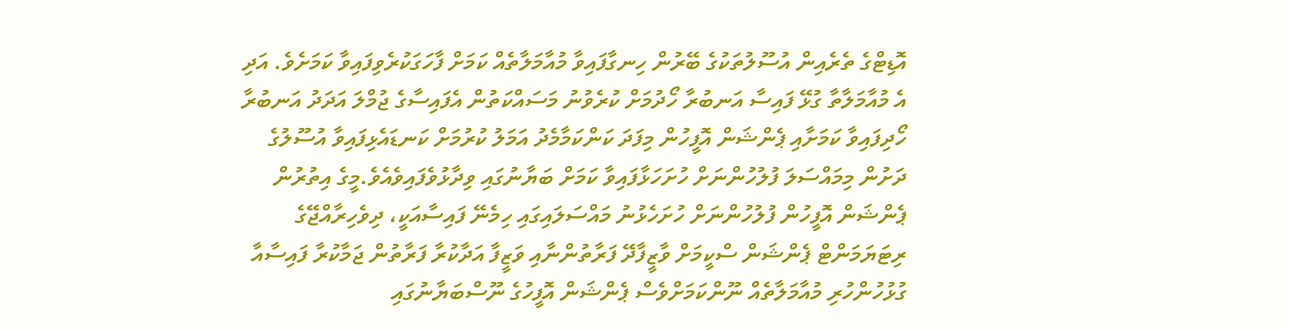އޮޑިޓްގެ ތެރެއިން އުސޫލުތަކުގެ ބޭރުން ހިނގާފައިވާ މުއާމަލާތެއް ކަމަށް ފާހަގަކުރެވިފައިވާ ކަމަށެވެ. އަދި އެ މުއާމަލާތާ ގުޅޭ ފައިސާ އަނބުރާ ހޯދުމަށް ކުރެވުނު މަސައްކަތުން އެފައިސާގެ ޖުމްލަ އަދަދު އަނބުރާ ހޯދިފައިވާ ކަމަށާއި ޕެންޝަން އޮފީހުން މިފަދަ ކަންކަމާމެދު އަމަލު ކުރުމަށް ކަނޑައެޅިފައިވާ އުސޫލުގެ ދަށުން މިމައްސަލަ ފުލުހުންނަށް ހުށަހަޅާފައިވާ ކަމަށް ބަޔާނުގައި ވިދާޅުވެފައިވެއެވެ.މީގެ އިތުރުން ޕެންޝަން އޮފީހުން ފުލުހުންނަށް ހުށަހެޅުނު މައްސަލައިގައި ހިމެނޭ ފައިސާއަކީ، ދިވެހިރާއްޖޭގެ ރިޓަޔަމަންޓް ޕެންޝަން ސްކީމަށް ވާޒީފާދޭ ފަރާތުންނާއި ވަޒީފާ އަދާކުރާ ފަރާތުން ޖަމާކުރާ ފައިސާއާ ގުޅުހުންހުރި މުއާމަލާތެއް ނޫންކަމަށްވެސް ޕެންޝަން އޮފީހުގެ ނޫސްބަޔާނުގައި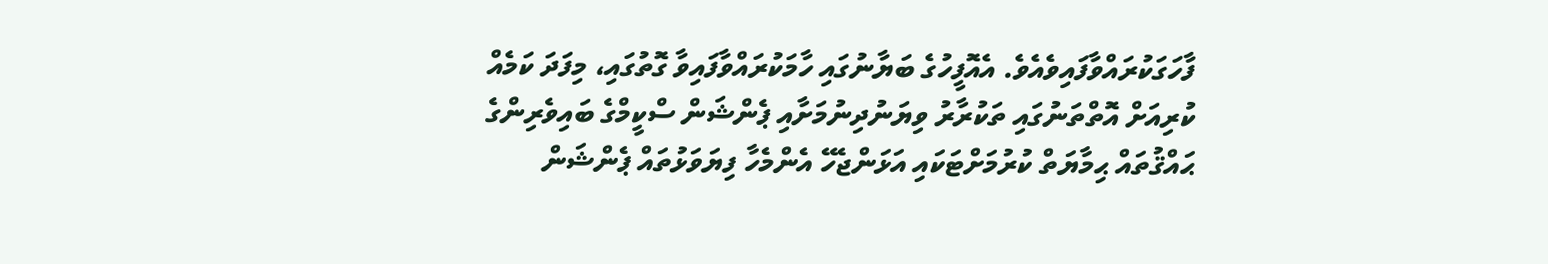ފާހަގަކުރައްވާފައިވެއެވެ. އެއޮފީހުގެ ބަޔާނުގައި ހާމަކުރައްވާފައިވާ ގޮތުގައި، މިފަދަ ކަމެއް ކުރިއަށް އޮތްތަނުގައި ތަކުރާރު ވިޔަނުދިނުމަށާއި ޕެންޝަން ސްކީމްގެ ބައިވެރިންގެ ޙައްޤުތައް ޙިމާޔަތް ކުރުމަށްޓަކައި އަޅަންޖެހޭ އެންމެހާ ފިޔަވަޅުތައް ޕެންޝަން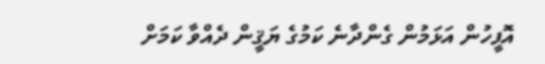އޮފީހުން އަޅަމުން ގެންދާނެ ކަމުގެ ޔަޤީން ދެއްވާ ކަމަށް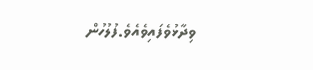ވިދާޅުވެފައިވެއެވެ.ފުލުހުން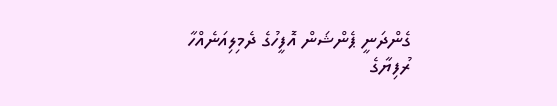ގެންދަނީ ޕެންޝަން އޮފީހުގެ ދެމިލިއަނެއްހާ ރުފިޔާގެ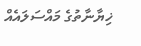ޚިޔާނާތުގެ މައްސަލައެއް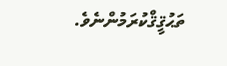ތަޙުޤީޤްކުރަމުންނެވެ.